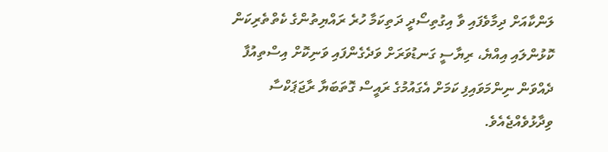ލަންކާއަށް ދިމާވެފައި ވާ އިގުތިސޯދީ ދަތިކަމާ ހުރެ ރައްޔިތުންގެ ކެތްތެރިކަން ކޮޅުންލައި އިއްޔެ، ރިޔާސީ ގަނޑުވަރަށް ވަދެގެންފައި ވަނިކޮށް އިސްތިއުފާ ދެއްވަން ނިންމަވައިފި ކަމަށް އެގައުމުގެ ރައީސް ގޮތަބަޔާ ރާޖަޕަކްސާ ވިދާޅުވެއްޖެއެވެ.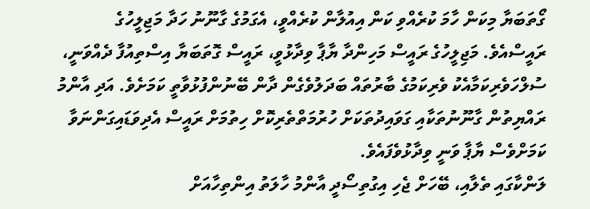ގޯތަބަޔާ މިކަން ހާމަ ކުރެއްވި ކަން އިއުލާން ކުރެއްވީ، އެގަމުގެ ގާނޫނު ހަދާ މަޖިލީހުގެ ރައީސްއެވެ. މަޖިލީހުގެ ރައީސް މަހިންދާ ޔާޕާ ވިދާޅުވީ، ރައީސް ގޮތަބަޔާ އިސްތިއުފާ ދެއްވަނީ، ސުލްހަވެރިކަމާއެކު ވެރިކަމުގެ ބާރުތައް ބަދަލުވެގެން ދާން ބޭނުންފުޅުވާތީ ކަމަށެވެ. އަދި އާންމު ރައްޔިތުން ގާނޫނުތަކާއި ގަވައިދުތަކަށް ހުރުމަތްތެރިކޮށް ހިތުމަށް ރައީސް އެދިވަޑައިގަންނަވާ ކަމަށްވެސް ޔާޕާ ވަނީ ވިދާޅުވެފައެވެ.
ލަންކާގައި ތެލާއި، ބޭހަށް ޖެހި އިގުތިސޯދީ އާންމު ހާލަތު އިންތިހާއަށް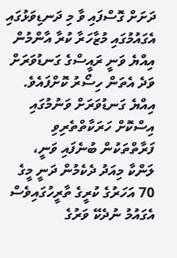ދަށަށް ގޮސްފައި ވާ މި ދަނޑިވަޅުގައި އެގައުމުގައި މުޒާހަރާ ކުރާ އާންމުން އިއްޔެ ވަނީ ރައީސްގެ ގަނޑުވަރަށް ވަދެ އެތަން ހިސޯރު ކޮށްފައެވެ. އިއްޔެ ގަނޑުވަރަށް ވަނުމުގައި އިސްކޮށް ހަރަކާތްތެރިވި ފަރާތްތަކުން ބުނެފައި ވަނީ، ލަންކާ މިއަދު ދެކެމުން ދަނީ މީގެ 70 އަހަރުގެ ކުރީގެ ތާރީހުގައިވެސް އެގައުމު ނުދެކޭ ވަރުގެ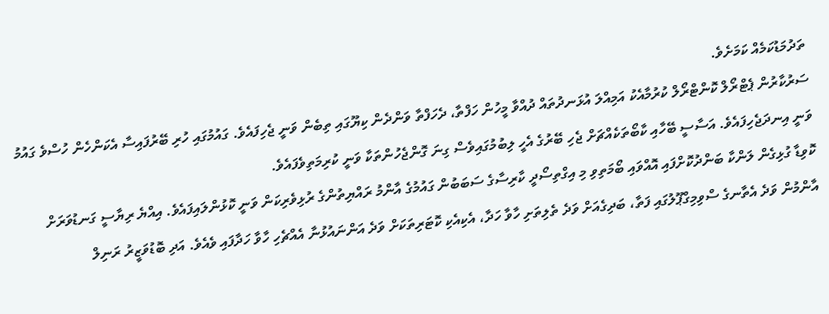ތަދުމަޑުކަމެއް ކަމަށެވެ.
ސަރުކާރުން ޕެޓްރޯލް ކޮންޓްރޯލް ކުރުމާއެކު އަމިއްލަ އުޅަނދުތައް ދުއްވާ މީހުން ހަފްތާ، ދެހަފްތާ ވަންދެން ކިޔޫގައި ތިބެން ވަނީ ޖެހިފައެވެ. ގައުމުގައި ހުރި ބޭރުފައިސާ އެކަންހެން ހުސްވެ ގައުމު ވަނީ އިނދަޖެހިފައެވެ. އަސާސީ ބޭހާއި ކާބޯތަކެއްޗަށް ޖެހި ބޭރުގެ އެހީ ލިބުމުގައިވެސް ގިނަ ގޮންޖެހުންތަކާ ވަނީ ކުރިމަތިވެފައެވެ.
ކޮވިޑާ ގުޅިގެން ލަންކާ ބަންދުކޮށްފައި އޮއްވައި ބޯމަތިވި މި އިގްތިސޯދީ ކާރިސާގެ ސަބަބުން ގައުމުގެ އާންމު ރައްޔިތުންގެ ރުޅިވެރިކަން ވަނީ ކޮޅުންލައިފައެވެ. އިއްޔެ ރިޔާސީ ގަނޑުވަރަށް އާންމުން ވަދެ އެތާނގެ ސްވިމިގްޕޫލުގައި ފަތާ، ބަދިގެއަށް ވަދެ ތެލިތަށި ހާވާ ހަދާ، އެކިއެކި ކޮޓަރިތަކަށް ވަދެ އަންނައުޅުނާ އެއްޗެހި ހާވާ ހަދާފައި ވެއެވެ. އަދި ބޮޑުވަޒީރު ރަނިލް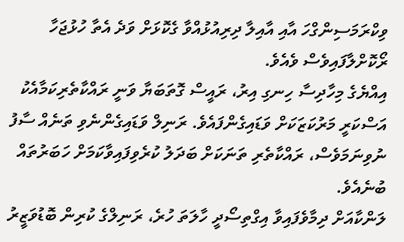ވިކްރަމަސިންގްހަ އާއި އާއިލާ ދިރިއުޅުއްވާ ގެކޮޅަށް ވަދެ އެތާ ހުޅުޖަހާ ރޯކޮށްލާފައިވެސް ވެއެވެ.
އިއްޔެގެ މިހާދިސާ ހިނގި އިރު، ރައީސް ގޮތަބަޔާ ވަނީ ރައްކާތެރިކަމާއެކު އަސްކަރީ މަރުކަޒަކަށް ވަޑައިގެންފައެވެ. ރަނިލް ވަޑައިގެންނެވި ތަނެއް ސާފު ނުވިނަމަވެސް، ރައްކާތެރި ތަނަކަށް ބަދަލު ކުރެވިފައިވާކަމަށް ހަބަރުތައް ބުނެއެވެ.
ލަންކާއަށް ދިމާވެފައިވާ އިގްތިސޯދީ ހާލަތަ ހުރެ، ރަނިލްގެ ކުރިން ބޮޑުވަޒީރު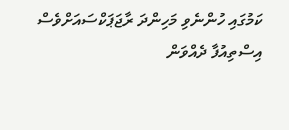ކަމުގައި ހުންނެވި މަހިންދަ ރާޖަޕަކްސައަށްވެސް އިސްތިއުފާ ދެއްވަން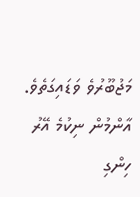މަޖުބޫރުވެ ވަޑައިގަތެވެ. އާންމުން ނިކުމެ އޭރު ހިންގި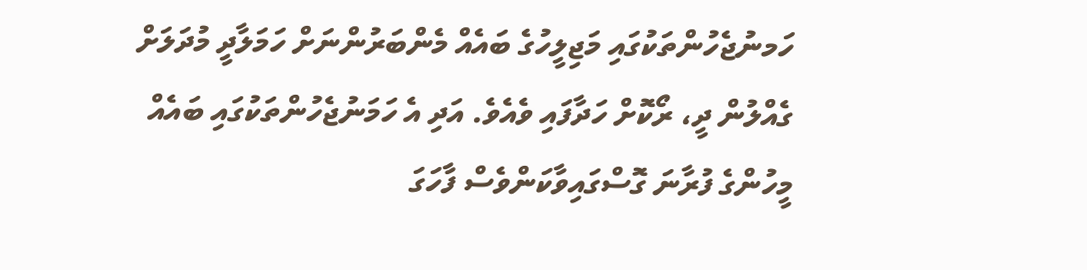ހަމނުޖެހުންތަކުގައި މަޖިލީހުގެ ބައެއް މެންބަރުންނަށް ހަމަލާދީ މުދަލަށް ގެއްލުން ދީ، ރޯކޮށް ހަދާފައި ވެއެވެ. އަދި އެ ހަމަނުޖެހުންތަކުގައި ބައެއް މީހުންގެ ފުރާނަ ގޮސްގައިވާކަންވެސް ފާހަގަ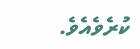ކުރެވެއެވެ.